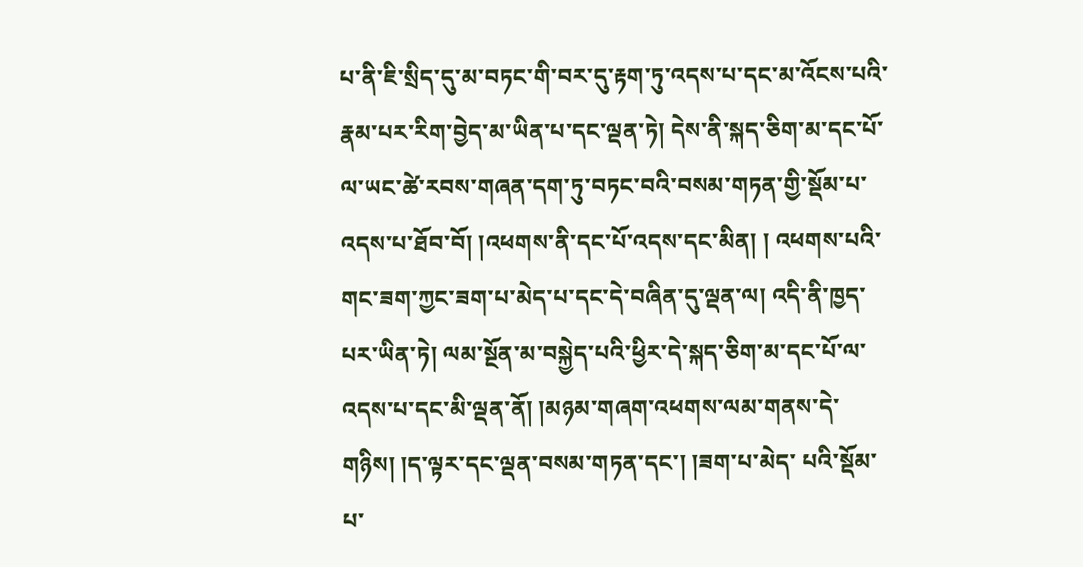པ་ནི་ཇི་སྲིད་དུ་མ་བཏང་གི་བར་དུ་རྟག་ཏུ་འདས་པ་དང་མ་འོངས་པའི་རྣམ་པར་རིག་བྱེད་མ་ཡིན་པ་དང་ལྡན་ཏེ། དེས་ནི་སྐད་ཅིག་མ་དང་པོ་ལ་ཡང་ཚེ་རབས་གཞན་དག་ཏུ་བཏང་བའི་བསམ་གཏན་གྱི་སྡོམ་པ་འདས་པ་ཐོབ་བོ། །འཕགས་ནི་དང་པོ་འདས་དང་མིན། ། འཕགས་པའི་གང་ཟག་ཀྱང་ཟག་པ་མེད་པ་དང་དེ་བཞིན་དུ་ལྡན་ལ། འདི་ནི་ཁྱད་པར་ཡིན་ཏེ། ལམ་སྔོན་མ་བསྐྱེད་པའི་ཕྱིར་དེ་སྐད་ཅིག་མ་དང་པོ་ལ་འདས་པ་དང་མི་ལྡན་ནོ། །མཉམ་གཞག་འཕགས་ལམ་གནས་དེ་གཉིས། །ད་ལྟར་དང་ལྡན་བསམ་གཏན་དང་། །ཟག་པ་མེད་ པའི་སྡོམ་པ་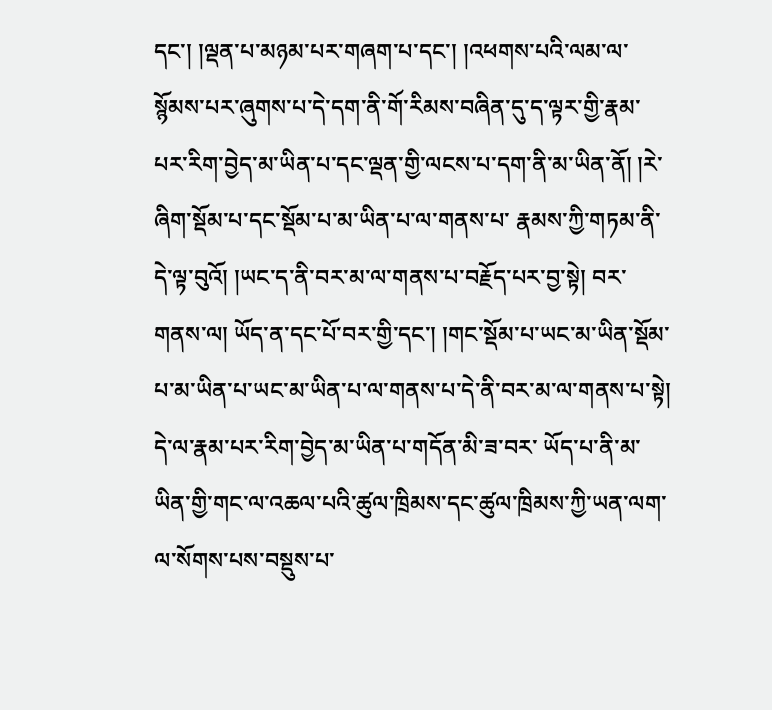དང་། །ལྡན་པ་མཉམ་པར་གཞག་པ་དང་། །འཕགས་པའི་ལམ་ལ་སྙོམས་པར་ཞུགས་པ་དེ་དག་ནི་གོ་རིམས་བཞིན་དུ་ད་ལྟར་གྱི་རྣམ་པར་རིག་བྱེད་མ་ཡིན་པ་དང་ལྡན་གྱི་ལངས་པ་དག་ནི་མ་ཡིན་ནོ། །རེ་ཞིག་སྡོམ་པ་དང་སྡོམ་པ་མ་ཡིན་པ་ལ་གནས་པ་ རྣམས་ཀྱི་གཏམ་ནི་དེ་ལྟ་བུའོ། །ཡང་ད་ནི་བར་མ་ལ་གནས་པ་བརྗོད་པར་བྱ་སྟེ། བར་གནས་ལ། ཡོད་ན་དང་པོ་བར་གྱི་དང་། །གང་སྡོམ་པ་ཡང་མ་ཡིན་སྡོམ་པ་མ་ཡིན་པ་ཡང་མ་ཡིན་པ་ལ་གནས་པ་དེ་ནི་བར་མ་ལ་གནས་པ་སྟེ། དེ་ལ་རྣམ་པར་རིག་བྱེད་མ་ཡིན་པ་གདོན་མི་ཟ་བར་ ཡོད་པ་ནི་མ་ཡིན་གྱི་གང་ལ་འཆལ་པའི་ཚུལ་ཁྲིམས་དང་ཚུལ་ཁྲིམས་ཀྱི་ཡན་ལག་ལ་སོགས་པས་བསྡུས་པ་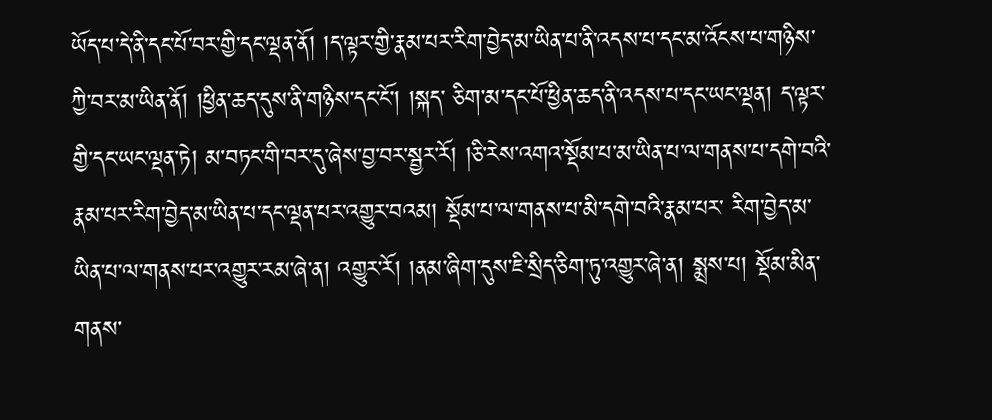ཡོད་པ་དེ་ནི་དང་པོ་བར་གྱི་དང་ལྡན་ནོ། །ད་ལྟར་གྱི་རྣམ་པར་རིག་བྱེད་མ་ཡིན་པ་ནི་འདས་པ་དང་མ་འོངས་པ་གཉིས་ཀྱི་བར་མ་ཡིན་ནོ། །ཕྱིན་ཆད་དུས་ནི་གཉིས་དང་ངོ་། །སྐད་ ཅིག་མ་དང་པོ་ཕྱིན་ཆད་ནི་འདས་པ་དང་ཡང་ལྡན། ད་ལྟར་གྱི་དང་ཡང་ལྡན་ཏེ། མ་བཏང་གི་བར་དུ་ཞེས་བྱ་བར་སྦྱར་རོ། །ཅི་རེས་འགའ་སྡོམ་པ་མ་ཡིན་པ་ལ་གནས་པ་དགེ་བའི་རྣམ་པར་རིག་བྱེད་མ་ཡིན་པ་དང་ལྡན་པར་འགྱུར་བའམ། སྡོམ་པ་ལ་གནས་པ་མི་དགེ་བའི་རྣམ་པར་ རིག་བྱེད་མ་ཡིན་པ་ལ་གནས་པར་འགྱུར་རམ་ཞེ་ན། འགྱུར་རོ། །ནམ་ཞིག་དུས་ཇི་སྲིད་ཅིག་ཏུ་འགྱུར་ཞེ་ན། སྨྲས་པ། སྡོམ་མིན་གནས་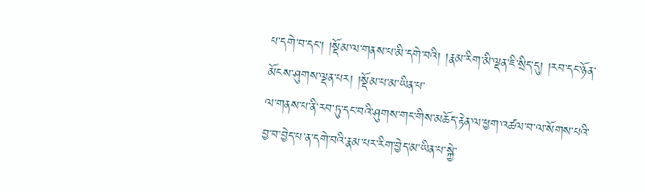པ་དགེ་བ་དང་། །སྡོམ་ལ་གནས་པ་མི་དགེ་བའི། །རྣམ་རིག་མི་ལྡན་ཇི་སྲིད་དུ། །རབ་དང་ཉོན་མོངས་ཤུགས་ལྡན་པར། །སྡོམ་པ་མ་ཡིན་པ་
ལ་གནས་པ་ནི་རབ་ཏུ་དང་བའི་ཤུགས་གང་གིས་མཆོད་རྟེན་ལ་ཕྱག་འཚལ་བ་ལ་སོགས་པའི་བྱ་བ་བྱེད་པ་ན་དགེ་བའི་རྣམ་པར་རིག་བྱེད་མ་ཡིན་པ་སྐྱེ་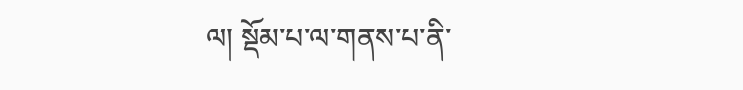ལ། སྡོམ་པ་ལ་གནས་པ་ནི་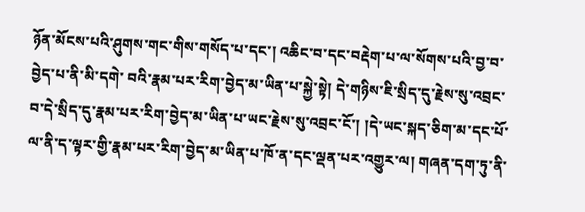ཉོན་མོངས་པའི་ཤུགས་གང་གིས་གསོད་པ་དང་། འཆིང་བ་དང་བརྡེག་པ་ལ་སོགས་པའི་བྱ་བ་བྱེད་པ་ནི་མི་དགེ་ བའི་རྣམ་པར་རིག་བྱེད་མ་ཡིན་པ་སྐྱེ་སྟེ། དེ་གཉིས་ཇི་སྲིད་དུ་རྗེས་སུ་འབྲང་བ་དེ་སྲིད་དུ་རྣམ་པར་རིག་བྱེད་མ་ཡིན་པ་ཡང་རྗེས་སུ་འབྲང་ངོ་། །དེ་ཡང་སྐད་ཅིག་མ་དང་པོ་ལ་ནི་ད་ལྟར་གྱི་རྣམ་པར་རིག་བྱེད་མ་ཡིན་པ་ཁོ་ན་དང་ལྡན་པར་འགྱུར་ལ། གཞན་དག་ཏུ་ནི་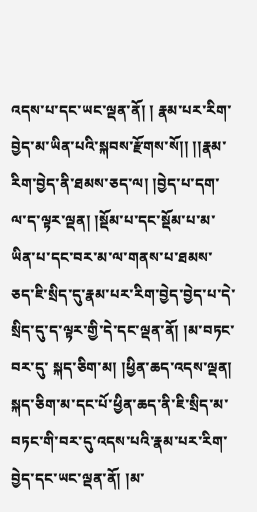འདས་པ་དང་ཡང་ལྡན་ནོ། ། རྣམ་པར་རིག་བྱེད་མ་ཡིན་པའི་སྐབས་རྫོགས་སོ།། །།རྣམ་རིག་བྱེད་ནི་ཐམས་ཅད་ལ། །བྱེད་པ་དག་ལ་ད་ལྟར་ལྡན། །སྡོམ་པ་དང་སྡོམ་པ་མ་ཡིན་པ་དང་བར་མ་ལ་གནས་པ་ཐམས་ཅད་ཇི་སྲིད་དུ་རྣམ་པར་རིག་བྱེད་བྱེད་པ་དེ་སྲིད་དུ་ད་ལྟར་གྱི་དེ་དང་ལྡན་ནོ། །མ་བཏང་བར་དུ་ སྐད་ཅིག་མ། །ཕྱིན་ཆད་འདས་ལྡན། སྐད་ཅིག་མ་དང་པོ་ཕྱིན་ཆད་ནི་ཇི་སྲིད་མ་བཏང་གི་བར་དུ་འདས་པའི་རྣམ་པར་རིག་བྱེད་དང་ཡང་ལྡན་ནོ། །མ་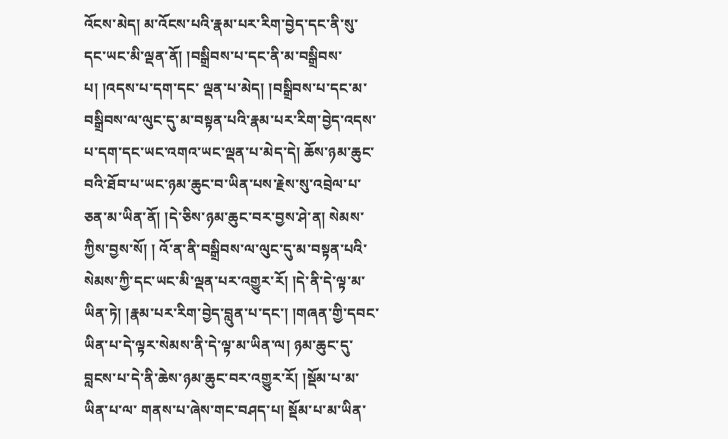འོངས་མེད། མ་འོངས་པའི་རྣམ་པར་རིག་བྱེད་དང་ནི་སུ་དང་ཡང་མི་ལྡན་ནོ། །བསྒྲིབས་པ་དང་ནི་མ་བསྒྲིབས་པ། །འདས་པ་དག་དང་ ལྡན་པ་མེད། །བསྒྲིབས་པ་དང་མ་བསྒྲིབས་ལ་ལུང་དུ་མ་བསྟན་པའི་རྣམ་པར་རིག་བྱེད་འདས་པ་དག་དང་ཡང་འགའ་ཡང་ལྡན་པ་མེད་དེ། ཆོས་ཉམ་ཆུང་བའི་ཐོབ་པ་ཡང་ཉམ་ཆུང་བ་ཡིན་པས་རྗེས་སུ་འབྲེལ་པ་ཅན་མ་ཡིན་ནོ། །དེ་ཅིས་ཉམ་ཆུང་བར་བྱས་ཤེ་ན། སེམས་ཀྱིས་བྱས་སོ། ། འོ་ན་ནི་བསྒྲིབས་ལ་ལུང་དུ་མ་བསྟན་པའི་སེམས་ཀྱི་དང་ཡང་མི་ལྡན་པར་འགྱུར་རོ། །དེ་ནི་དེ་ལྟ་མ་ཡིན་ཏེ། །རྣམ་པར་རིག་བྱེད་བླུན་པ་དང་། །གཞན་གྱི་དབང་ཡིན་པ་དེ་ལྟར་སེམས་ནི་དེ་ལྟ་མ་ཡིན་ལ། ཉམ་ཆུང་དུ་བླངས་པ་དེ་ནི་ཆེས་ཉམ་ཆུང་བར་འགྱུར་རོ། །སྡོམ་པ་མ་ཡིན་པ་ལ་ གནས་པ་ཞེས་གང་བཤད་པ། སྡོམ་པ་མ་ཡིན་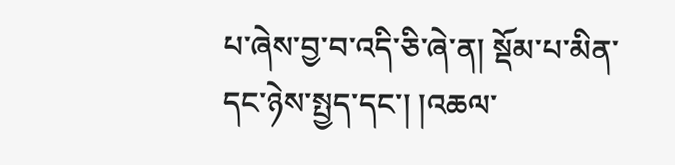པ་ཞེས་བྱ་བ་འདི་ཅི་ཞེ་ན། སྡོམ་པ་མིན་དང་ཉེས་སྤྱད་དང་། །འཆལ་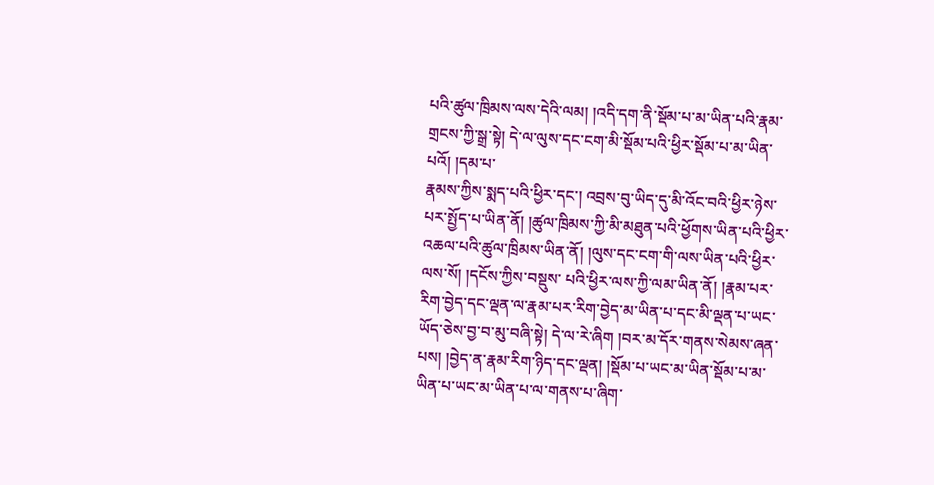པའི་ཚུལ་ཁྲིམས་ལས་དེའི་ལམ། །འདི་དག་ནི་སྡོམ་པ་མ་ཡིན་པའི་རྣམ་གྲངས་ཀྱི་སྒྲ་སྟེ། དེ་ལ་ལུས་དང་ངག་མི་སྡོམ་པའི་ཕྱིར་སྡོམ་པ་མ་ཡིན་པའོ། །དམ་པ་
རྣམས་ཀྱིས་སྨད་པའི་ཕྱིར་དང་། འབྲས་བུ་ཡིད་དུ་མི་འོང་བའི་ཕྱིར་ཉེས་པར་སྤྱོད་པ་ཡིན་ནོ། །ཚུལ་ཁྲིམས་ཀྱི་མི་མཐུན་པའི་ཕྱོགས་ཡིན་པའི་ཕྱིར་འཆལ་པའི་ཚུལ་ཁྲིམས་ཡིན་ནོ། །ལུས་དང་ངག་གི་ལས་ཡིན་པའི་ཕྱིར་ལས་སོ། །དངོས་ཀྱིས་བསྡུས་ པའི་ཕྱིར་ལས་ཀྱི་ལམ་ཡིན་ནོ། །རྣམ་པར་རིག་བྱེད་དང་ལྡན་ལ་རྣམ་པར་རིག་བྱེད་མ་ཡིན་པ་དང་མི་ལྡན་པ་ཡང་ཡོད་ཅེས་བྱ་བ་མུ་བཞི་སྟེ། དེ་ལ་རེ་ཞིག །བར་མ་དོར་གནས་སེམས་ཞན་པས། །བྱེད་ན་རྣམ་རིག་ཉིད་དང་ལྡན། །སྡོམ་པ་ཡང་མ་ཡིན་སྡོམ་པ་མ་ཡིན་པ་ཡང་མ་ཡིན་པ་ལ་གནས་པ་ཞིག་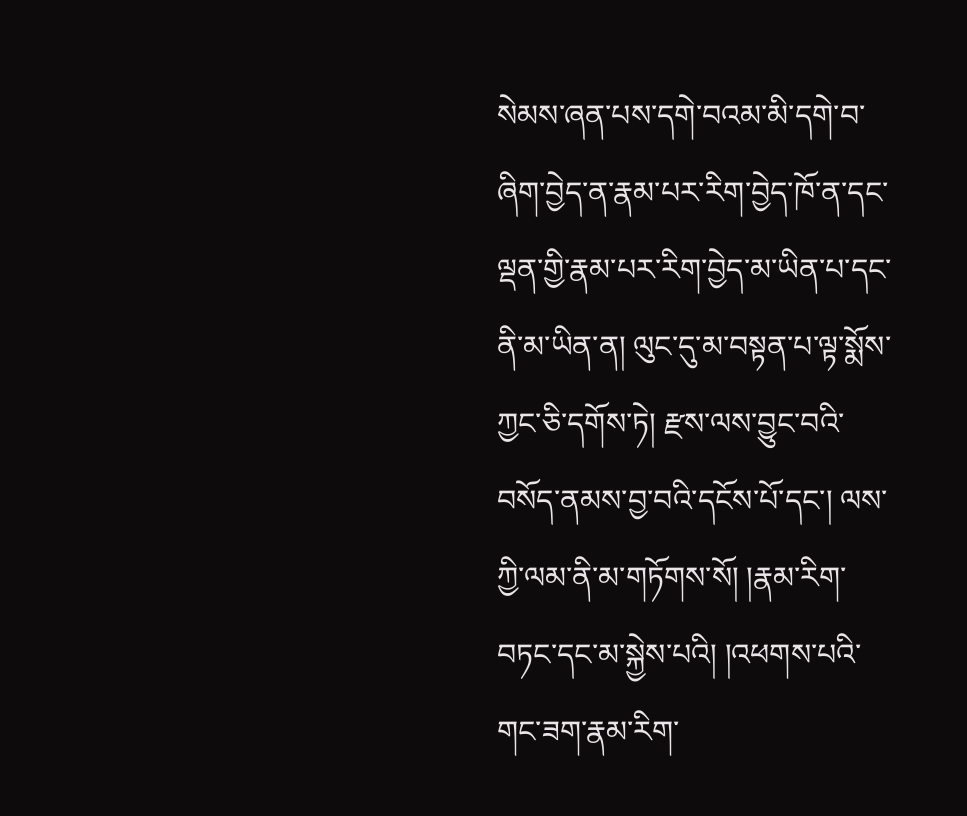སེམས་ཞན་པས་དགེ་བའམ་མི་དགེ་བ་ཞིག་བྱེད་ན་རྣམ་པར་རིག་བྱེད་ཁོ་ན་དང་ལྡན་གྱི་རྣམ་པར་རིག་བྱེད་མ་ཡིན་པ་དང་ནི་མ་ཡིན་ན། ལུང་དུ་མ་བསྟན་པ་ལྟ་སྨོས་ཀྱང་ཅི་དགོས་ཏེ། རྫས་ལས་བྱུང་བའི་བསོད་ནམས་བྱ་བའི་དངོས་པོ་དང་། ལས་ཀྱི་ལམ་ནི་མ་གཏོགས་སོ། །རྣམ་རིག་ བཏང་དང་མ་སྐྱེས་པའི། །འཕགས་པའི་གང་ཟག་རྣམ་རིག་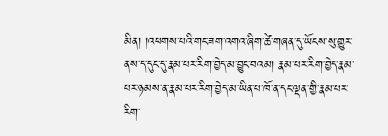མིན། །འཕགས་པའི་གང་ཟག་འགའ་ཞིག་ཚེ་གཞན་དུ་ཡོངས་སུ་གྱུར་ནས་ད་དུང་དུ་རྣམ་པར་རིག་བྱེད་མ་བྱུང་བའམ། རྣམ་པར་རིག་བྱེད་རྣམ་པར་ཉམས་ན་རྣམ་པར་རིག་བྱེད་མ་ཡིན་པ་ཁོ་ན་དང་ལྡན་གྱི་རྣམ་པར་རིག་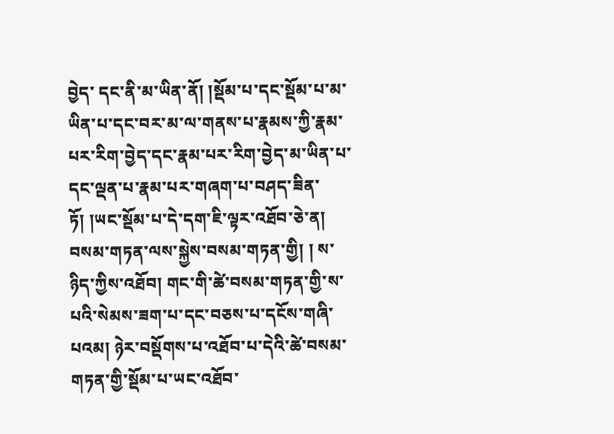བྱེད་ དང་ནི་མ་ཡིན་ནོ། །སྡོམ་པ་དང་སྡོམ་པ་མ་ཡིན་པ་དང་བར་མ་ལ་གནས་པ་རྣམས་ཀྱི་རྣམ་པར་རིག་བྱེད་དང་རྣམ་པར་རིག་བྱེད་མ་ཡིན་པ་དང་ལྡན་པ་རྣམ་པར་གཞག་པ་བཤད་ཟིན་ཏོ། །ཡང་སྡོམ་པ་དེ་དག་ཇི་ལྟར་འཐོབ་ཅེ་ན། བསམ་གཏན་ལས་སྐྱེས་བསམ་གཏན་གྱི། ། ས་ཉིད་ཀྱིས་འཐོབ། གང་གི་ཚེ་བསམ་གཏན་གྱི་ས་པའི་སེམས་ཟག་པ་དང་བཅས་པ་དངོས་གཞི་པའམ། ཉེར་བསྡོགས་པ་འཐོབ་པ་དེའི་ཚེ་བསམ་གཏན་གྱི་སྡོམ་པ་ཡང་འཐོབ་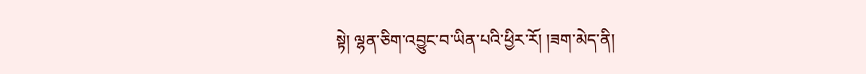སྟེ། ལྷན་ཅིག་འབྱུང་བ་ཡིན་པའི་ཕྱིར་རོ། །ཟག་མེད་ནི།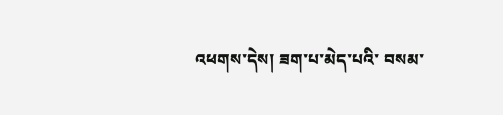འཕགས་དེས། ཟག་པ་མེད་པའི་ བསམ་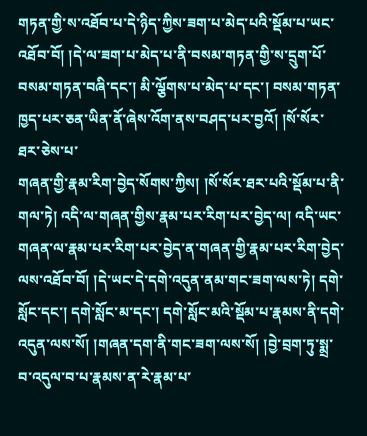གཏན་གྱི་ས་འཐོབ་པ་དེ་ཉིད་ཀྱིས་ཟག་པ་མེད་པའི་སྡོམ་པ་ཡང་འཐོབ་བོ། །དེ་ལ་ཟག་པ་མེད་པ་ནི་བསམ་གཏན་གྱི་ས་དྲུག་པོ་བསམ་གཏན་བཞི་དང་། མི་ལྕོགས་པ་མེད་པ་དང་། བསམ་གཏན་ཁྱད་པར་ཅན་ཡིན་ནོ་ཞེས་འོག་ནས་བཤད་པར་བྱའོ། །སོ་སོར་ཐར་ཅེས་པ་
གཞན་གྱི་རྣམ་རིག་བྱེད་སོགས་ཀྱིས། །སོ་སོར་ཐར་པའི་སྡོམ་པ་ནི་གལ་ཏེ། འདི་ལ་གཞན་གྱིས་རྣམ་པར་རིག་པར་བྱེད་ལ། འདི་ཡང་གཞན་ལ་རྣམ་པར་རིག་པར་བྱེད་ན་གཞན་གྱི་རྣམ་པར་རིག་བྱེད་ལས་འཐོབ་བོ། །དེ་ཡང་དེ་དགེ་འདུན་ནམ་གང་ཟག་ལས་ཏེ། དགེ་སློང་དང་། དགེ་སློང་མ་དང་། དགེ་སློང་མའི་སྡོམ་པ་རྣམས་ནི་དགེ་འདུན་ལས་སོ། །གཞན་དག་ནི་གང་ཟག་ལས་སོ། །བྱེ་བྲག་ཏུ་སྨྲ་བ་འདུལ་བ་པ་རྣམས་ན་རེ་རྣམ་པ་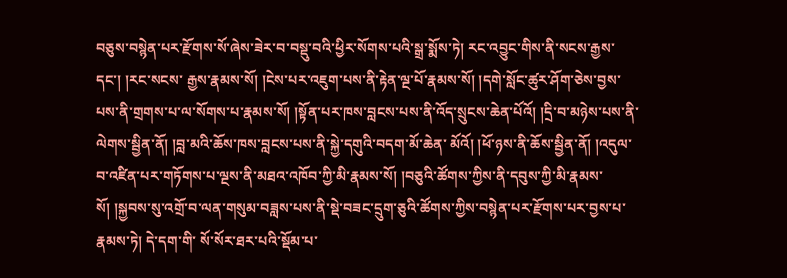བཅུས་བསྙེན་པར་རྫོགས་སོ་ཞེས་ཟེར་བ་བསྡུ་བའི་ཕྱིར་སོགས་པའི་སྒྲ་སྨོས་ཏེ། རང་འབྱུང་གིས་ནི་སངས་རྒྱས་དང་། །རང་སངས་ རྒྱས་རྣམས་སོ། །ངེས་པར་འཇུག་པས་ནི་རྟེན་ལྔ་པོ་རྣམས་སོ། །དགེ་སློང་ཚུར་ཤོག་ཅེས་བྱས་པས་ནི་གྲགས་པ་ལ་སོགས་པ་རྣམས་སོ། །སྟོན་པར་ཁས་བླངས་པས་ནི་འོད་སྲུངས་ཆེན་པོའོ། །དྲི་བ་མཉེས་པས་ནི་ལེགས་སྦྱིན་ནོ། །བླ་མའི་ཆོས་ཁས་བླངས་པས་ནི་སྐྱེ་དགུའི་བདག་མོ་ཆེན་ མོའོ། །ཕོ་ཉས་ནི་ཆོས་སྦྱིན་ནོ། །འདུལ་བ་འཛིན་པར་གཏོགས་པ་ལྔས་ནི་མཐའ་འཁོབ་ཀྱི་མི་རྣམས་སོ། །བཅུའི་ཚོགས་ཀྱིས་ནི་དབུས་ཀྱི་མི་རྣམས་སོ། །སྐྱབས་སུ་འགྲོ་བ་ལན་གསུམ་བཟླས་པས་ནི་སྡེ་བཟང་དྲུག་ཅུའི་ཚོགས་ཀྱིས་བསྙེན་པར་རྫོགས་པར་བྱས་པ་རྣམས་ཏེ། དེ་དག་གི་ སོ་སོར་ཐར་པའི་སྡོམ་པ་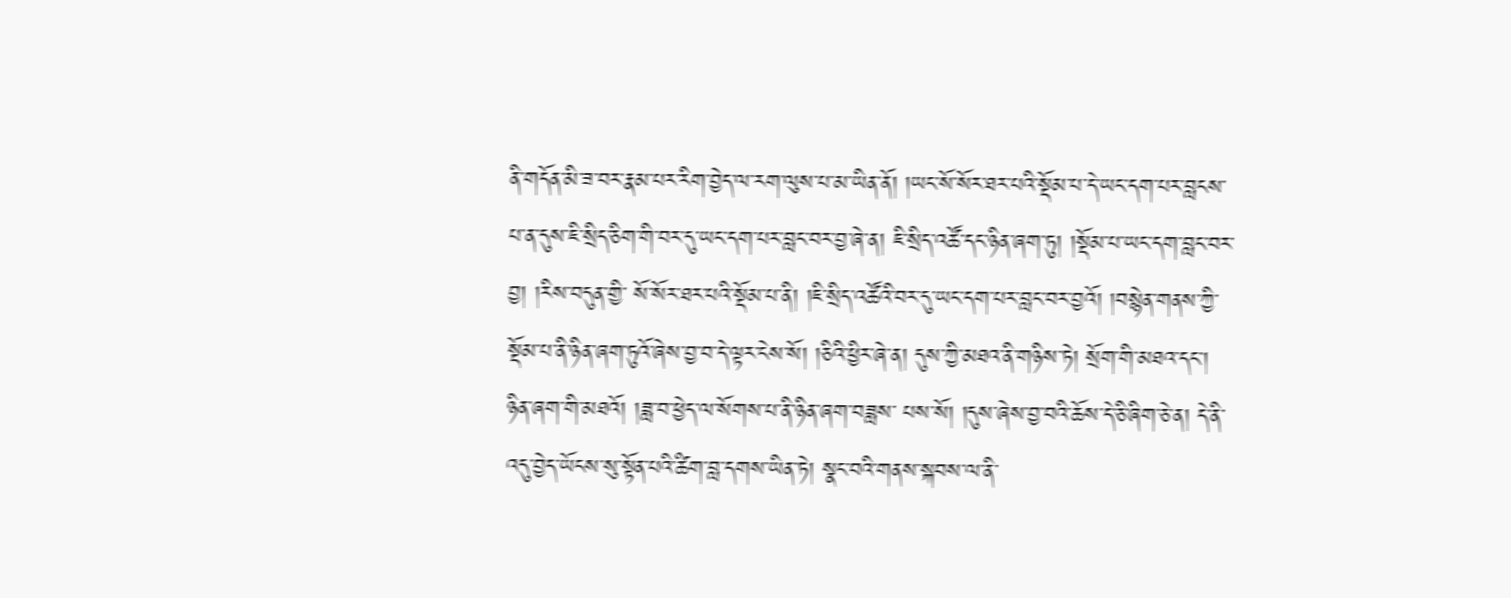ནི་གདོན་མི་ཟ་བར་རྣམ་པར་རིག་བྱེད་ལ་རག་ལུས་པ་མ་ཡིན་ནོ། །ཡང་སོ་སོར་ཐར་པའི་སྡོམ་པ་དེ་ཡང་དག་པར་བླངས་པ་ན་དུས་ཇི་སྲིད་ཅིག་གི་བར་དུ་ཡང་དག་པར་བླང་བར་བྱ་ཞེ་ན། ཇི་སྲིད་འཚོ་དང་ཉིན་ཞག་ཏུ། །སྡོམ་པ་ཡང་དག་བླང་བར་བྱ། །རིས་བདུན་གྱི་ སོ་སོར་ཐར་པའི་སྡོམ་པ་ནི། །ཇི་སྲིད་འཚོའི་བར་དུ་ཡང་དག་པར་བླང་བར་བྱའོ། །བསྙེན་གནས་ཀྱི་སྡོམ་པ་ནི་ཉིན་ཞག་ཏུའོ་ཞེས་བྱ་བ་དེ་ལྟར་ངེས་སོ། །ཅིའི་ཕྱིར་ཞེ་ན། དུས་ཀྱི་མཐའ་ནི་གཉིས་ཏེ། སྲོག་གི་མཐའ་དང་། ཉིན་ཞག་གི་མཐའོ། །ཟླ་བ་ཕྱེད་ལ་སོགས་པ་ནི་ཉིན་ཞག་བཟླས་ པས་སོ། །དུས་ཞེས་བྱ་བའི་ཆོས་དེ་ཅི་ཞིག་ཅེ་ན། དེ་ནི་འདུ་བྱེད་ཡོངས་སུ་སྟོན་པའི་ཚིག་བླ་དགས་ཡིན་ཏེ། སྣང་བའི་གནས་སྐབས་ལ་ནི་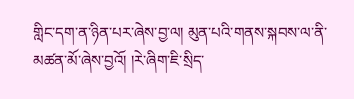གླིང་དག་ན་ཉིན་པར་ཞེས་བྱ་ལ། མུན་པའི་གནས་སྐབས་ལ་ནི་མཚན་མོ་ཞེས་བྱའོ། །རེ་ཞིག་ཇི་སྲིད་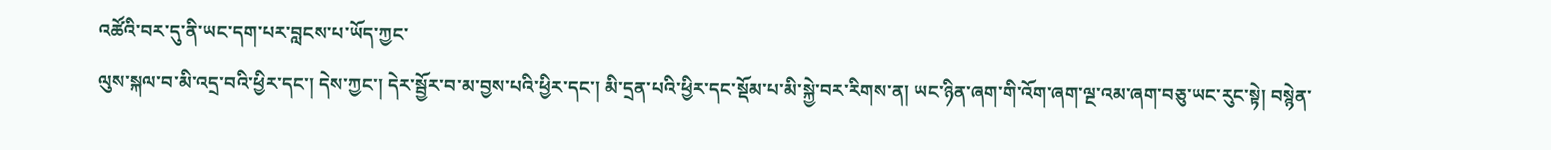འཚོའི་བར་དུ་ནི་ཡང་དག་པར་བླངས་པ་ཡོད་ཀྱང་
ལུས་སྐལ་བ་མི་འདྲ་བའི་ཕྱིར་དང་། དེས་ཀྱང་། དེར་སྦྱོར་བ་མ་བྱས་པའི་ཕྱིར་དང་། མི་དྲན་པའི་ཕྱིར་དང་སྡོམ་པ་མི་སྐྱེ་བར་རིགས་ན། ཡང་ཉིན་ཞག་གི་འོག་ཞག་ལྔ་འམ་ཞག་བཅུ་ཡང་རུང་སྟེ། བསྙེན་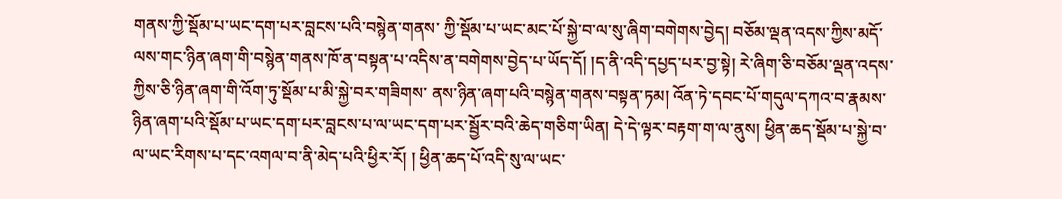གནས་ཀྱི་སྡོམ་པ་ཡང་དག་པར་བླངས་པའི་བསྙེན་གནས་ ཀྱི་སྡོམ་པ་ཡང་མང་པོ་སྐྱེ་བ་ལ་སུ་ཞིག་བགེགས་བྱེད། བཅོམ་ལྡན་འདས་ཀྱིས་མདོ་ལས་གང་ཉིན་ཞག་གི་བསྙེན་གནས་ཁོ་ན་བསྟན་པ་འདིས་ན་བགེགས་བྱེད་པ་ཡོད་དོ། །ད་ནི་འདི་དཔྱད་པར་བྱ་སྟེ། རེ་ཞིག་ཅི་བཅོམ་ལྡན་འདས་ཀྱིས་ཅི་ཉིན་ཞག་གི་འོག་ཏུ་སྡོམ་པ་མི་སྐྱེ་བར་གཟིགས་ ནས་ཉིན་ཞག་པའི་བསྙེན་གནས་བསྟན་ཏམ། འོན་ཏེ་དབང་པོ་གདུལ་དཀའ་བ་རྣམས་ཉིན་ཞག་པའི་སྡོམ་པ་ཡང་དག་པར་བླངས་པ་ལ་ཡང་དག་པར་སྦྱོར་བའི་ཆེད་གཅིག་ཡིན། དེ་དེ་ལྟར་བརྟག་ག་ལ་ནུས། ཕྱིན་ཆད་སྡོམ་པ་སྐྱེ་བ་ལ་ཡང་རིགས་པ་དང་འགལ་བ་ནི་མེད་པའི་ཕྱིར་རོ། ། ཕྱིན་ཆད་པོ་འདི་སུ་ལ་ཡང་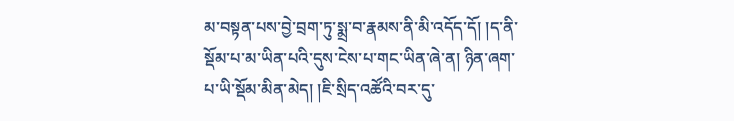མ་བསྟན་པས་བྱེ་བྲག་ཏུ་སྨྲ་བ་རྣམས་ནི་མི་འདོད་དོ། །ད་ནི་སྡོམ་པ་མ་ཡིན་པའི་དུས་ངེས་པ་གང་ཡིན་ཞེ་ན། ཉིན་ཞག་པ་ཡི་སྡོམ་མིན་མེད། །ཇི་སྲིད་འཚོའི་བར་དུ་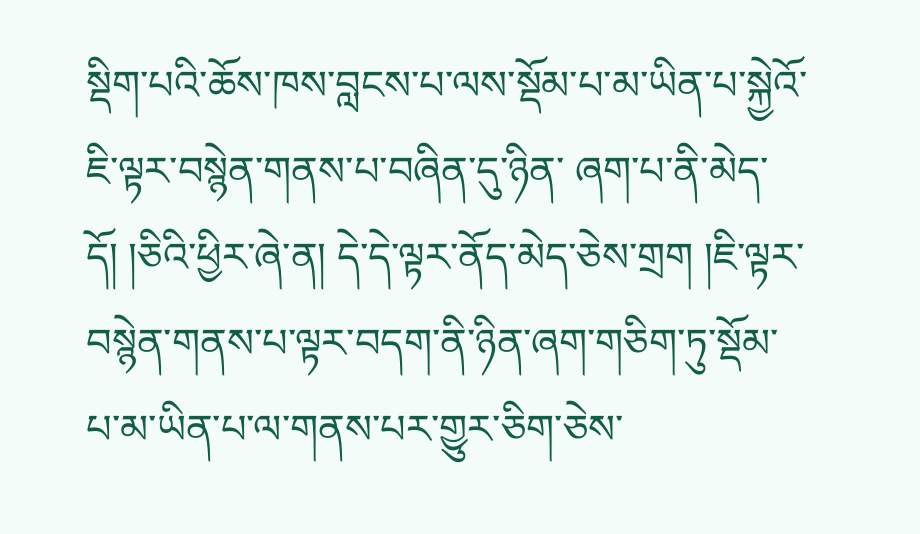སྡིག་པའི་ཆོས་ཁས་བླངས་པ་ལས་སྡོམ་པ་མ་ཡིན་པ་སྐྱེའོ་ཇི་ལྟར་བསྙེན་གནས་པ་བཞིན་དུ་ཉིན་ ཞག་པ་ནི་མེད་དོ། །ཅིའི་ཕྱིར་ཞེ་ན། དེ་དེ་ལྟར་ནོད་མེད་ཅེས་གྲག །ཇི་ལྟར་བསྙེན་གནས་པ་ལྟར་བདག་ནི་ཉིན་ཞག་གཅིག་ཏུ་སྡོམ་པ་མ་ཡིན་པ་ལ་གནས་པར་གྱུར་ཅིག་ཅེས་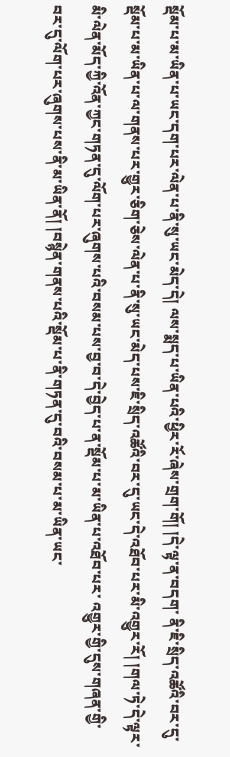སྡོམ་པ་མ་ཡིན་པ་ཡང་དག་པར་ལེན་པ་ནི་སུ་ཡང་མེད་དེ། ལས་སྨད་པ་ཡིན་པའི་ཕྱིར་རོ་ཞེས་གྲག་གོ། །དེ་ལྟ་ན་བདག་ ནི་ཇི་སྲིད་འཚོའི་བར་དུ་སྡོམ་པ་མ་ཡིན་པ་ལ་གནས་པར་གྱུར་ཅིག་ཅེས་ལེན་པ་ནི་སུ་ཡང་མེད་པས་ཇི་སྲིད་འཚོའི་བར་དུ་ཡང་དེ་འཐོབ་པར་མི་འགྱུར་རོ། །གལ་ཏེ་དེ་ལྟར་མི་ལེན་མོད་ཀྱི་འོན་ཀྱང་གཏན་དུ་ལོག་པར་ཞུགས་པའི་བསམ་པས་བྱ་བ་དེ་བྱེད་པ་ན་སྡོམ་པ་མ་ཡིན་པ་འཐོབ་པར་ འགྱུར་གྱི་དུས་གཞན་གྱི་བར་དུ་ལོག་པར་ཞུགས་པས་ནི་མ་ཡིན་ནོ། །བསྙེན་གནས་པའི་སྡོམ་པ་ནི་གཏན་དུ་བའི་བསམ་པ་མ་ཡིན་ཡང་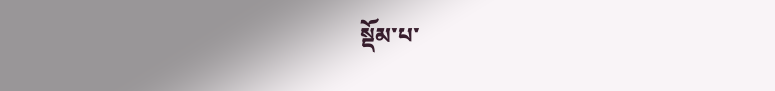སྡོམ་པ་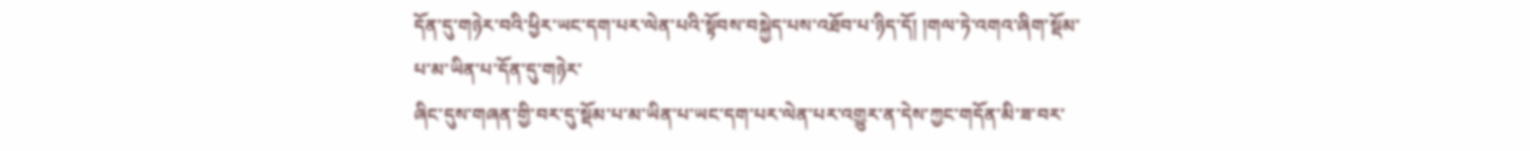དོན་དུ་གཉེར་བའི་ཕྱིར་ཡང་དག་པར་ལེན་པའི་སྟོབས་བསྐྱེད་པས་འཐོབ་པ་ཉིད་དོ། །གལ་ཏེ་འགའ་ཞིག་སྡོམ་པ་མ་ཡིན་པ་དོན་དུ་གཉེར་
ཞིང་དུས་གཞན་གྱི་བར་དུ་སྡོམ་པ་མ་ཡིན་པ་ཡང་དག་པར་ལེན་པར་འགྱུར་ན་དེས་ཀྱང་གདོན་མི་ཟ་བར་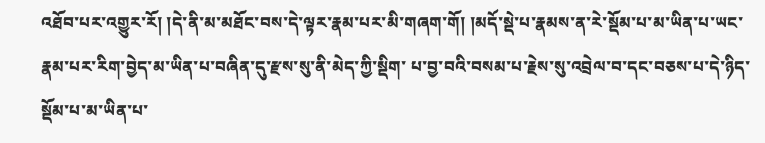འཐོབ་པར་འགྱུར་རོ། །དེ་ནི་མ་མཐོང་བས་དེ་ལྟར་རྣམ་པར་མི་གཞག་གོ། །མདོ་སྡེ་པ་རྣམས་ན་རེ་སྡོམ་པ་མ་ཡིན་པ་ཡང་རྣམ་པར་རིག་བྱེད་མ་ཡིན་པ་བཞིན་དུ་རྫས་སུ་ནི་མེད་ཀྱི་སྡིག་ པ་བྱ་བའི་བསམ་པ་རྗེས་སུ་འབྲེལ་བ་དང་བཅས་པ་དེ་ཉིད་སྡོམ་པ་མ་ཡིན་པ་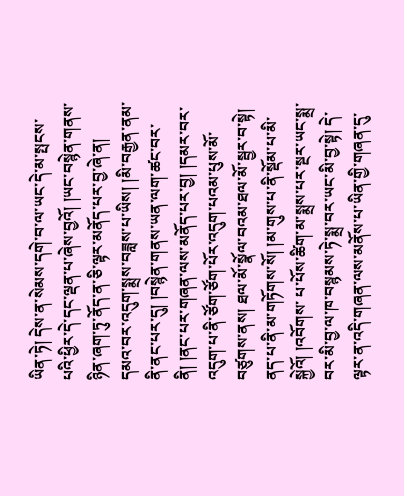ཡིན་ཏེ། དེས་ན་སེམས་དགེ་བ་ལ་ཡང་དེ་མ་སྤངས་པའི་ཕྱིར་དེ་དང་ལྡན་པ་ཞེས་བྱའོ། །ཡང་བསྙེན་གནས་ཉིན་ཞག་ཏུ་ནོད་ན་ཅི་ལྟར་མནོད་པར་བྱ་ཞེ་ན། དམའ་བར་འདུག་སྨྲས་བཟླས་པ་ཡིས། །མི་བརྒྱན་ནམ་ ནི་ནང་པར་དུ། །བསྙེན་གནས་ཡན་ལག་ཚང་བར་ནི། །ནང་པར་གཞན་ལས་མནོད་པར་བྱ། །དམར་བར་འདུག་པ་ནི་ཙོག་ཙོག་པོར་འདུག་པའམ་པུས་མོ་བཙུགས་ནས། ཐལ་མོ་སྣོལ་བའམ་ཐལ་མོ་སྦྱར་བ་སྟེ། ནད་པ་ནི་མ་གཏོགས་སོ། །མ་གུས་པ་ནི་སྡོམ་པ་མི་སྐྱེའོ། །འབོགས་ པ་པོས་ཚིག་མ་སྨྲས་པར་སྔར་ཡང་སྨྲ་བར་མི་བྱ་ལ་ཁ་བསྙམས་ཏེ་སྨྲ་བར་ཡང་མི་བྱ་སྟེ། དེ་ལྟར་ན་འདི་གཞན་ལས་མནོས་པ་ཡིན་གྱི་གཞན་དུ་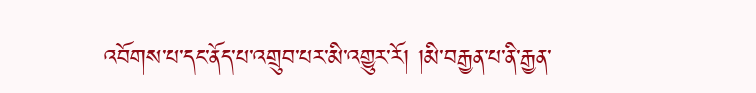འབོགས་པ་དང་ནོད་པ་འགྲུབ་པར་མི་འགྱུར་རོ། །མི་བརྒྱན་པ་ནི་རྒྱན་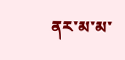ནར་མ་མ་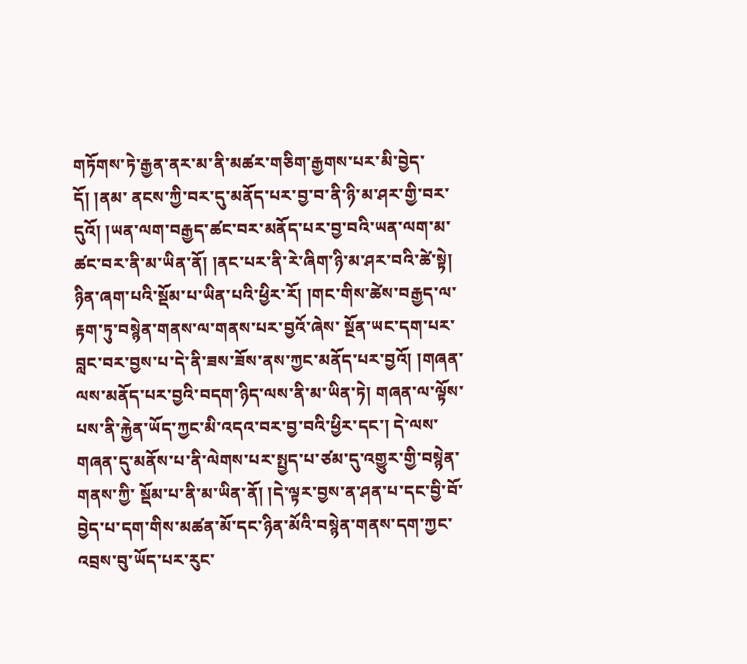གཏོགས་ཏེ་རྒྱན་ནར་མ་ནི་མཚར་གཅིག་རྒྱགས་པར་མི་བྱེད་དོ། །ནམ་ ནངས་ཀྱི་བར་དུ་མནོད་པར་བྱ་བ་ནི་ཉི་མ་ཤར་གྱི་བར་དུའོ། །ཡན་ལག་བརྒྱད་ཚང་བར་མནོད་པར་བྱ་བའི་ཡན་ལག་མ་ཚང་བར་ནི་མ་ཡིན་ནོ། །ནང་པར་ནི་རེ་ཞིག་ཉི་མ་ཤར་བའི་ཚེ་སྟེ། ཉིན་ཞག་པའི་སྡོམ་པ་ཡིན་པའི་ཕྱིར་རོ། །གང་གིས་ཚེས་བརྒྱད་ལ་རྟག་ཏུ་བསྙེན་གནས་ལ་གནས་པར་བྱའོ་ཞེས་ སྔོན་ཡང་དག་པར་བླང་བར་བྱས་པ་དེ་ནི་ཟས་ཟོས་ནས་ཀྱང་མནོད་པར་བྱའོ། །གཞན་ལས་མནོད་པར་བྱའི་བདག་ཉིད་ལས་ནི་མ་ཡིན་ཏེ། གཞན་ལ་ལྟོས་པས་ནི་རྐྱེན་ཡོད་ཀྱང་མི་འདའ་བར་བྱ་བའི་ཕྱིར་དང་། དེ་ལས་གཞན་དུ་མནོས་པ་ནི་ལེགས་པར་སྤྱད་པ་ཙམ་དུ་འགྱུར་གྱི་བསྙེན་གནས་ཀྱི་ སྡོམ་པ་ནི་མ་ཡིན་ནོ། །དེ་ལྟར་བྱས་ན་ཤན་པ་དང་བྱི་བོ་བྱེད་པ་དག་གིས་མཚན་མོ་དང་ཉིན་མོའི་བསྙེན་གནས་དག་ཀྱང་འབྲས་བུ་ཡོད་པར་རུང་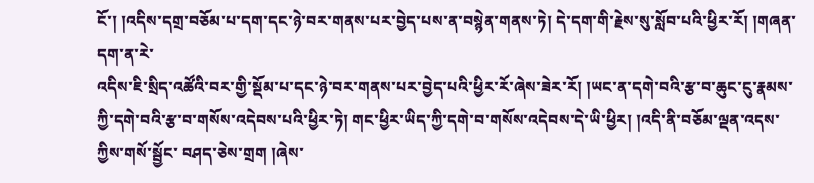ངོ་། །འདིས་དགྲ་བཅོམ་པ་དག་དང་ཉེ་བར་གནས་པར་བྱེད་པས་ན་བསྙེན་གནས་ཏེ། དེ་དག་གི་རྗེས་སུ་སློབ་པའི་ཕྱིར་རོ། །གཞན་དག་ན་རེ་
འདིས་ཇི་སྲིད་འཚོའི་བར་གྱི་སྡོམ་པ་དང་ཉེ་བར་གནས་པར་བྱེད་པའི་ཕྱིར་རོ་ཞེས་ཟེར་རོ། །ཡང་ན་དགེ་བའི་རྩ་བ་ཆུང་ངུ་རྣམས་ཀྱི་དགེ་བའི་རྩ་བ་གསོས་འདེབས་པའི་ཕྱིར་ཏེ། གང་ཕྱིར་ཡིད་ཀྱི་དགེ་བ་གསོས་འདེབས་དེ་ཡི་ཕྱིར། །འདི་ནི་བཅོམ་ལྡན་འདས་ཀྱིས་གསོ་སྦྱོང་ བཤད་ཅེས་གྲག །ཞེས་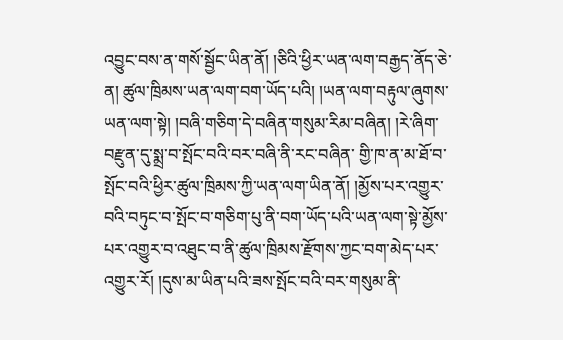འབྱུང་བས་ན་གསོ་སྦྱོང་ཡིན་ནོ། །ཅིའི་ཕྱིར་ཡན་ལག་བརྒྱད་ནོད་ཅེ་ན། ཚུལ་ཁྲིམས་ཡན་ལག་བག་ཡོད་པའི། །ཡན་ལག་བརྟུལ་ཞུགས་ཡན་ལག་སྟེ། །བཞི་གཅིག་དེ་བཞིན་གསུམ་རིམ་བཞིན། །རེ་ཞིག་བརྫུན་དུ་སྨྲ་བ་སྤོང་བའི་བར་བཞི་ནི་རང་བཞིན་ གྱི་ཁ་ན་མ་ཐོ་བ་སྤོང་བའི་ཕྱིར་ཚུལ་ཁྲིམས་ཀྱི་ཡན་ལག་ཡིན་ནོ། །མྱོས་པར་འགྱུར་བའི་བཏུང་བ་སྤོང་བ་གཅིག་པུ་ནི་བག་ཡོད་པའི་ཡན་ལག་སྟེ་མྱོས་པར་འགྱུར་བ་འཐུང་བ་ནི་ཚུལ་ཁྲིམས་རྫོགས་ཀྱང་བག་མེད་པར་འགྱུར་རོ། །དུས་མ་ཡིན་པའི་ཟས་སྤོང་བའི་བར་གསུམ་ནི་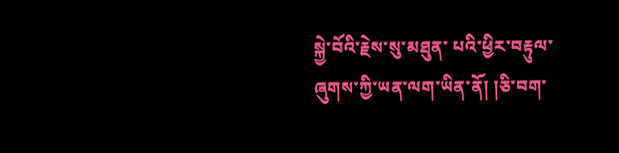སྐྱེ་བོའི་རྗེས་སུ་མཐུན་ པའི་ཕྱིར་བརྟུལ་ཞུགས་ཀྱི་ཡན་ལག་ཡིན་ནོ། །ཅི་བག་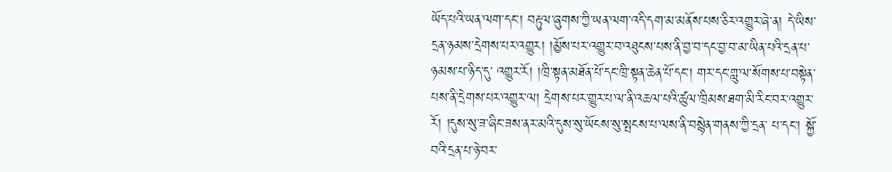ཡོད་པའི་ཡན་ལག་དང་། བརྟུལ་ཞུགས་ཀྱི་ཡན་ལག་འདི་དག་མ་མནོས་པས་ཅིར་འགྱུར་ཞེ་ན། དེ་ཡིས་དྲན་ཉམས་དྲེགས་པར་འགྱུར། །མྱོས་པར་འགྱུར་བ་འཐུངས་པས་ནི་བྱ་བ་དང་བྱ་བ་མ་ཡིན་པའི་དྲན་པ་ཉམས་པ་ཉིད་དུ་ འགྱུར་རོ། །ཁྲི་སྟན་མཐོན་པོ་དང་ཁྲི་སྟན་ཆེན་པོ་དང་། གར་དང་གླུ་ལ་སོགས་པ་བསྟེན་པས་ནི་དྲེགས་པར་འགྱུར་ལ། དྲེགས་པར་གྱུར་པ་ལ་ནི་འཆལ་པའི་ཚུལ་ཁྲིམས་ཐག་མི་རིང་བར་འགྱུར་རོ། །དུས་སུ་ཟ་ཞིང་ཟས་ནར་མའི་དུས་སུ་ཡོངས་སུ་སྤངས་པ་ལས་ནི་བསྙེན་གནས་ཀྱི་དྲན་ པ་དང་། སྐྱོ་བའི་དྲན་པ་ཉེ་བར་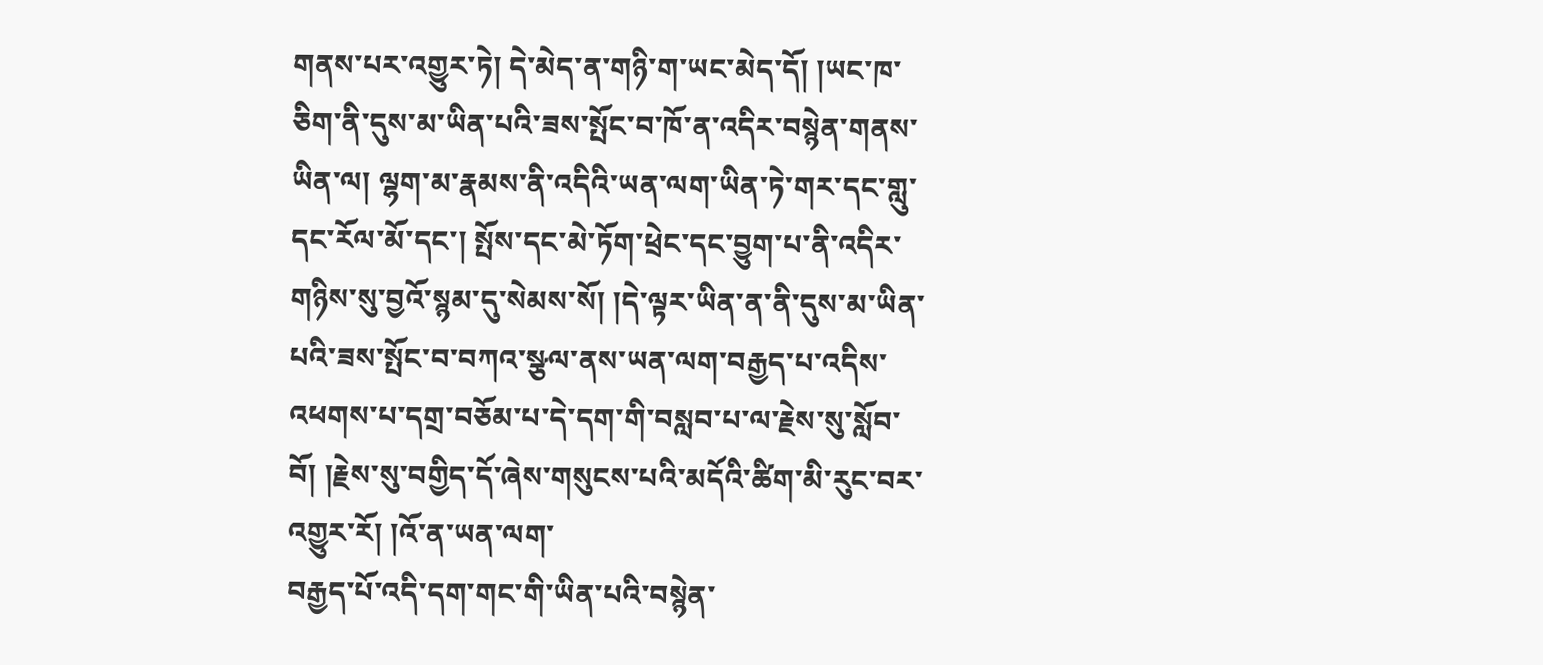གནས་པར་འགྱུར་ཏེ། དེ་མེད་ན་གཉི་ག་ཡང་མེད་དོ། །ཡང་ཁ་ཅིག་ནི་དུས་མ་ཡིན་པའི་ཟས་སྤོང་བ་ཁོ་ན་འདིར་བསྙེན་གནས་ཡིན་ལ། ལྷག་མ་རྣམས་ནི་འདིའི་ཡན་ལག་ཡིན་ཏེ་གར་དང་གླུ་དང་རོལ་མོ་དང་། སྤོས་དང་མེ་ཏོག་ཕྲེང་དང་བྱུག་པ་ནི་འདིར་ གཉིས་སུ་བྱའོ་སྙམ་དུ་སེམས་སོ། །དེ་ལྟར་ཡིན་ན་ནི་དུས་མ་ཡིན་པའི་ཟས་སྤོང་བ་བཀའ་སྩལ་ནས་ཡན་ལག་བརྒྱད་པ་འདིས་འཕགས་པ་དགྲ་བཅོམ་པ་དེ་དག་གི་བསླབ་པ་ལ་རྗེས་སུ་སློབ་བོ། །རྗེས་སུ་བགྱིད་དོ་ཞེས་གསུངས་པའི་མདོའི་ཚིག་མི་རུང་བར་འགྱུར་རོ། །འོ་ན་ཡན་ལག་
བརྒྱད་པོ་འདི་དག་གང་གི་ཡིན་པའི་བསྙེན་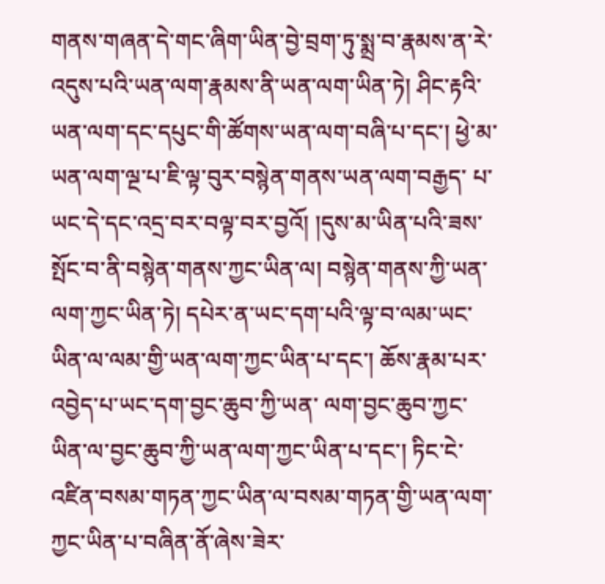གནས་གཞན་དེ་གང་ཞིག་ཡིན་བྱེ་བྲག་ཏུ་སྨྲ་བ་རྣམས་ན་རེ་འདུས་པའི་ཡན་ལག་རྣམས་ནི་ཡན་ལག་ཡིན་ཏེ། ཤིང་རྟའི་ཡན་ལག་དང་དཔུང་གི་ཚོགས་ཡན་ལག་བཞི་པ་དང་། ཕྱེ་མ་ཡན་ལག་ལྔ་པ་ཇི་ལྟ་བུར་བསྙེན་གནས་ཡན་ལག་བརྒྱད་ པ་ཡང་དེ་དང་འདྲ་བར་བལྟ་བར་བྱའོ། །དུས་མ་ཡིན་པའི་ཟས་སྤོང་བ་ནི་བསྙེན་གནས་ཀྱང་ཡིན་ལ། བསྙེན་གནས་ཀྱི་ཡན་ལག་ཀྱང་ཡིན་ཏེ། དཔེར་ན་ཡང་དག་པའི་ལྟ་བ་ལམ་ཡང་ཡིན་ལ་ལམ་གྱི་ཡན་ལག་ཀྱང་ཡིན་པ་དང་། ཆོས་རྣམ་པར་འབྱེད་པ་ཡང་དག་བྱང་ཆུབ་ཀྱི་ཡན་ ལག་བྱང་ཆུབ་ཀྱང་ཡིན་ལ་བྱང་ཆུབ་ཀྱི་ཡན་ལག་ཀྱང་ཡིན་པ་དང་། ཏིང་ངེ་འཛིན་བསམ་གཏན་ཀྱང་ཡིན་ལ་བསམ་གཏན་གྱི་ཡན་ལག་ཀྱང་ཡིན་པ་བཞིན་ནོ་ཞེས་ཟེར་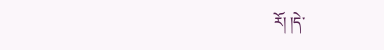རོ། །དེ་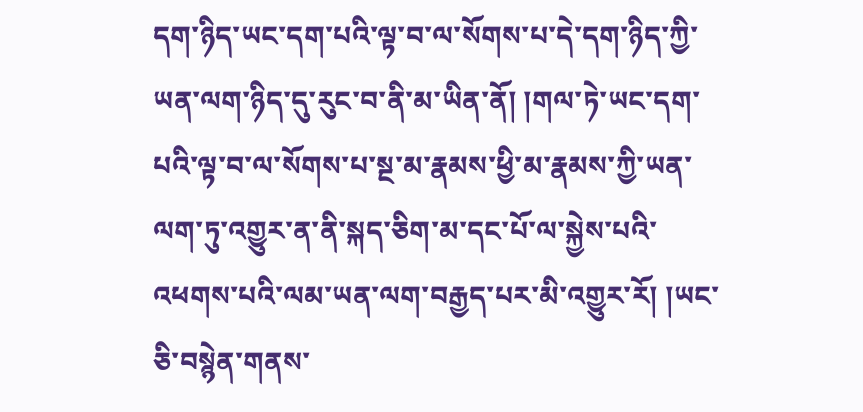དག་ཉིད་ཡང་དག་པའི་ལྟ་བ་ལ་སོགས་པ་དེ་དག་ཉིད་ཀྱི་ཡན་ལག་ཉིད་དུ་རུང་བ་ནི་མ་ཡིན་ནོ། །གལ་ཏེ་ཡང་དག་ པའི་ལྟ་བ་ལ་སོགས་པ་སྔ་མ་རྣམས་ཕྱི་མ་རྣམས་ཀྱི་ཡན་ལག་ཏུ་འགྱུར་ན་ནི་སྐད་ཅིག་མ་དང་པོ་ལ་སྐྱེས་པའི་འཕགས་པའི་ལམ་ཡན་ལག་བརྒྱད་པར་མི་འགྱུར་རོ། །ཡང་ཅི་བསྙེན་གནས་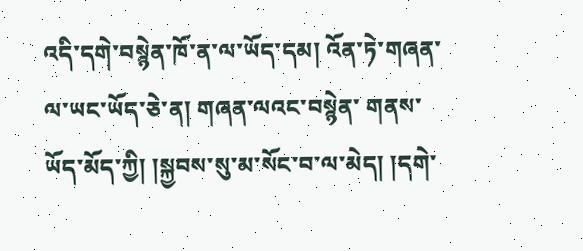འདི་དགེ་བསྙེན་ཁོ་ན་ལ་ཡོད་དམ། འོན་ཏེ་གཞན་ལ་ཡང་ཡོད་ཅེ་ན། གཞན་ལའང་བསྙེན་ གནས་ཡོད་མོད་ཀྱི། །སྐྱབས་སུ་མ་སོང་བ་ལ་མེད། །དགེ་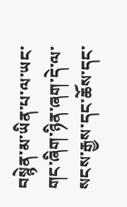བསྙེན་མ་ཡིན་པ་ལ་ཡང་གང་ཞིག་ཉིན་ཞག་དེ་ལ་སངས་རྒྱས་དང་ཆོས་དང་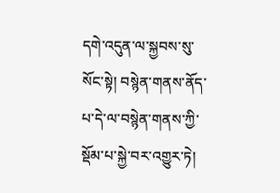དགེ་འདུན་ལ་སྐྱབས་སུ་སོང་སྟེ། བསྙེན་གནས་ནོད་པ་དེ་ལ་བསྙེན་གནས་ཀྱི་སྡོམ་པ་སྐྱེ་བར་འགྱུར་ཏེ།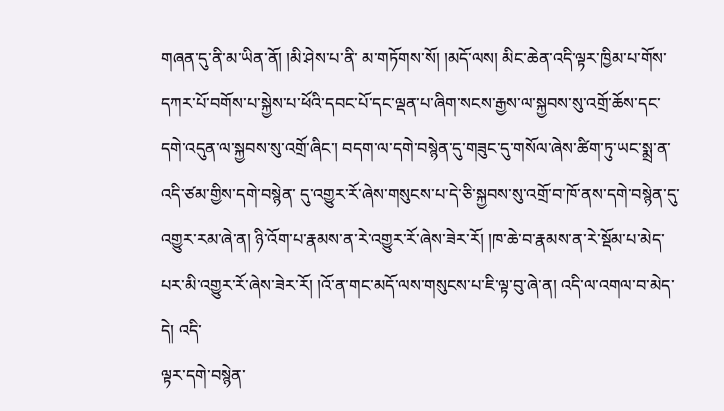གཞན་དུ་ནི་མ་ཡིན་ནོ། །མི་ཤེས་པ་ནི་ མ་གཏོགས་སོ། །མདོ་ལས། མིང་ཆེན་འདི་ལྟར་ཁྱིམ་པ་གོས་དཀར་པོ་བགོས་པ་སྐྱེས་པ་ཕོའི་དབང་པོ་དང་ལྡན་པ་ཞིག་སངས་རྒྱས་ལ་སྐྱབས་སུ་འགྲོ་ཆོས་དང་དགེ་འདུན་ལ་སྐྱབས་སུ་འགྲོ་ཞིང་། བདག་ལ་དགེ་བསྙེན་དུ་གཟུང་དུ་གསོལ་ཞེས་ཚིག་ཏུ་ཡང་སྨྲ་ན་འདི་ཙམ་གྱིས་དགེ་བསྙེན་ དུ་འགྱུར་རོ་ཞེས་གསུངས་པ་དེ་ཅི་སྐྱབས་སུ་འགྲོ་བ་ཁོ་ནས་དགེ་བསྙེན་དུ་འགྱུར་རམ་ཞེ་ན། ཉི་འོག་པ་རྣམས་ན་རེ་འགྱུར་རོ་ཞེས་ཟེར་རོ། །ཁ་ཆེ་བ་རྣམས་ན་རེ་སྡོམ་པ་མེད་པར་མི་འགྱུར་རོ་ཞེས་ཟེར་རོ། །འོ་ན་གང་མདོ་ལས་གསུངས་པ་ཇི་ལྟ་བུ་ཞེ་ན། འདི་ལ་འགལ་བ་མེད་དེ། འདི་
ལྟར་དགེ་བསྙེན་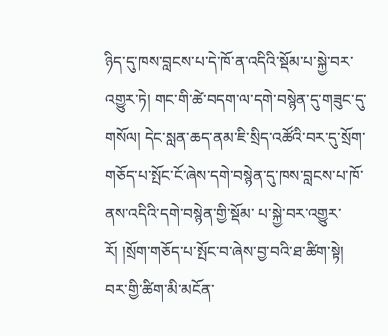ཉིད་དུ་ཁས་བླངས་པ་དེ་ཁོ་ན་འདིའི་སྡོམ་པ་སྐྱེ་བར་འགྱུར་ཏེ། གང་གི་ཚེ་བདག་ལ་དགེ་བསྙེན་དུ་གཟུང་དུ་གསོལ། དེང་སླན་ཆད་ནམ་ཇི་སྲིད་འཚོའི་བར་དུ་སྲོག་གཅོད་པ་སྤོང་ངོ་ཞེས་དགེ་བསྙེན་དུ་ཁས་བླངས་པ་ཁོ་ནས་འདིའི་དགེ་བསྙེན་གྱི་སྡོམ་ པ་སྐྱེ་བར་འགྱུར་རོ། །སྲོག་གཅོད་པ་སྤོང་བ་ཞེས་བྱ་བའི་ཐ་ཚིག་སྟེ། བར་གྱི་ཚིག་མི་མངོན་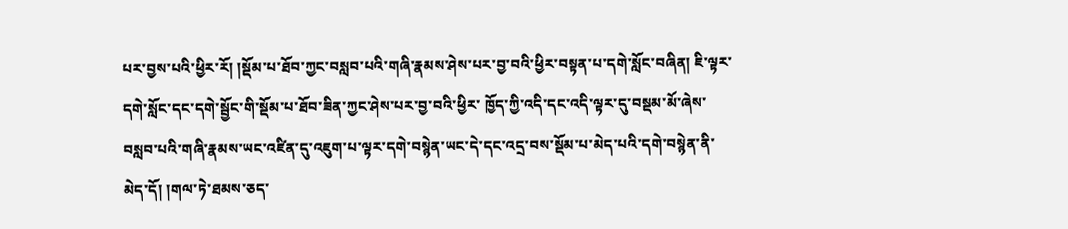པར་བྱས་པའི་ཕྱིར་རོ། །སྡོམ་པ་ཐོབ་ཀྱང་བསླབ་པའི་གཞི་རྣམས་ཤེས་པར་བྱ་བའི་ཕྱིར་བསྟན་པ་དགེ་སློང་བཞིན། ཇི་ལྟར་དགེ་སློང་དང་དགེ་སྦྱོང་གི་སྡོམ་པ་ཐོབ་ཟིན་ཀྱང་ཤེས་པར་བྱ་བའི་ཕྱིར་ ཁྱོད་ཀྱི་འདི་དང་འདི་ལྟར་དུ་བསྡམ་མོ་ཞེས་བསླབ་པའི་གཞི་རྣམས་ཡང་འཛིན་དུ་འཇུག་པ་ལྟར་དགེ་བསྙེན་ཡང་དེ་དང་འདྲ་བས་སྡོམ་པ་མེད་པའི་དགེ་བསྙེན་ནི་མེད་དོ། །གལ་ཏེ་ཐམས་ཅད་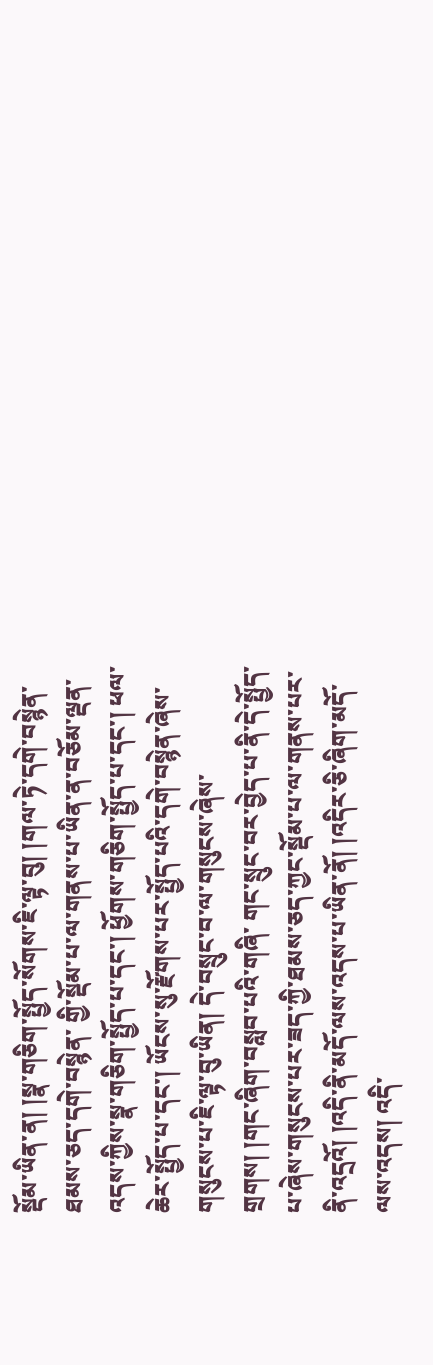སྡོམ་ཡིན་ན། །སྣ་གཅིག་སྤྱོད་སོགས་ཇི་ལྟ་བུ། །གལ་ཏེ་དགེ་བསྙེན་ཐམས་ཅད་དགེ་བསྙེན་ གྱི་སྡོམ་པ་ལ་གནས་པ་ཡིན་ན་བཅོམ་ལྡན་འདས་ཀྱིས་སྣ་གཅིག་སྤྱོད་པ་དང་། ཕྱོགས་གཅིག་སྤྱོད་པ་དང་། ཕལ་ཆེར་སྤྱོད་པ་དང་། ཡོངས་སུ་རྫོགས་པར་སྤྱོད་པའི་དགེ་བསྙེན་ཞེས་གསུངས་པ་ཇི་ལྟ་བུ་ཡིན། དེ་བསྲུང་བ་ལ་གསུངས་ཞེས་གྲགས། །གང་ཞིག་བསླབ་པའི་གཞི་ གང་སྲུང་བར་བྱེད་པ་ནི་དེ་སྤྱོད་པ་ཞེས་གསུངས་པར་ཟད་ཀྱི་ཐམས་ཅད་ཀྱང་སྡོམ་པ་ལ་གནས་པར་ནི་འདྲའོ། །འདི་ནི་མདོ་ལས་འདས་པ་ཡིན་ནོ། །འདིར་ཅི་ཞིག་མདོ་ལས་འདས། འདི་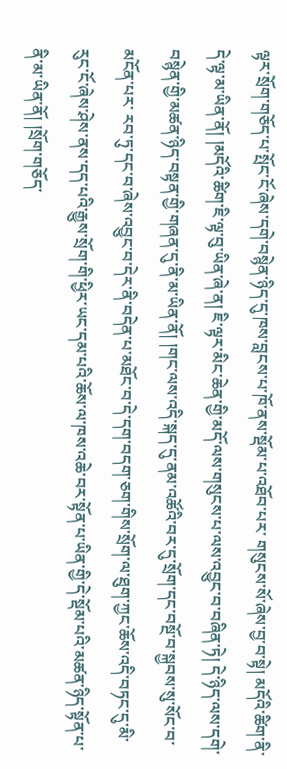ལྟར་སྲོག་གཅོད་པ་སྤོང་ངོ་ཞེས་དགེ་བསྙེན་ཉིད་དུ་ཁས་བླངས་པ་ཁོ་ནས་སྡོམ་པ་འཐོབ་པར་ གསུངས་སོ་ཞེས་བྱ་བ་སྟེ། མདོའི་ཚིག་ནི་དེ་ལྟ་མ་ཡིན་ནོ། །མདོའི་ཚིག་ཇི་ལྟ་བུ་ཡིན་ཞེ་ན། ཇི་ལྟར་མིང་ཆེན་གྱི་མདོ་ལས་གསུངས་པ་ལས་འབྱུང་བ་བཞིན་ཏེ། དེ་ཉིད་ལས་དགེ་བསྙེན་གྱི་མཚན་ཉིད་བསྟན་གྱི་གཞན་དུ་ནི་མ་ཡིན་ནོ། །གང་ལས་འདི་སྐད་དུ་ནམ་འཚོའི་བར་དུ་སྲོག་དང་བསྔོ་བ་སྐྱབས་སུ་སོང་བ་མངོན་པར་ རབ་ཏུ་དང་བ་ཞེས་འབྱུང་བ་དེར་ནི་བདེན་པ་མཐོང་བ་དེ་དག་བདག་ཅག་གིས་སྲོག་ལ་ཐུག་ཀྱང་ཆོས་འདི་བཏང་དུ་མི་རུང་ངོ་ཞེས་ཤེས་ནས་དད་པའི་རྒྱུས་སྲོག་གི་ཕྱིར་ཡང་དམ་པའི་ཆོས་ལ་ཁས་འཆེ་བར་སྟོན་པ་ཡིན་གྱི་དེ་སྡོམ་པའི་མཚན་ཉིད་སྟོན་པ་ནི་མ་ཡིན་ནོ། །སྲོག་གཅོད་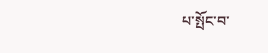པ་སྤོང་བ་